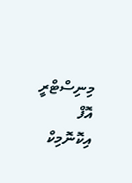މިނިސްޓްރީ އޮފް އިކޮނޮމިކް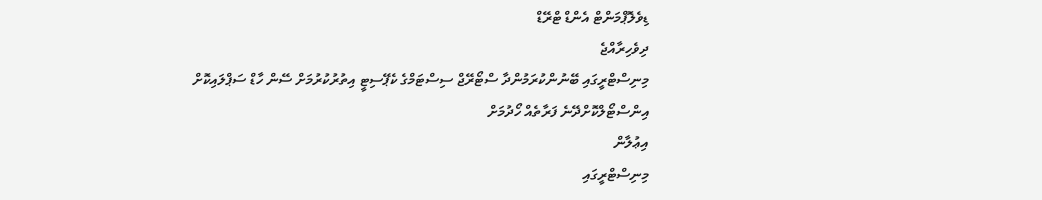ޑިވެލޮޕްމަންޓް އެންޑް ޓްރޭޑް
ދިވެހިރާއްޖެ
މިނިސްޓްރީގައި ބޭނުންކުރަމުންދާ ސްޓޯރޭޖް ސިސްޓަމްގެ ކެޕޭސިޓީ އިތުރުކުރުމަށް ސޭން ހާޑް ސަޕްލައިކޮށް އިންސްޓޯލްކޮށްދޭނެ ފަރާތެއް ހޯދުމަށް
އިޢުލާން
މިނިސްޓްރީގައި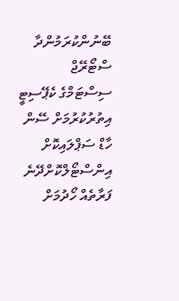ބޭނުންކުރަމުންދާ ސްޓޯރޭޖް ސިސްޓަމްގެ ކެޕޭސިޓީ އިތުރުކުރުމަށް ސޭން ހާޑް ސަޕްލައިކޮށް އިންސްޓޯލްކޮށްދޭނެ ފަރާތެއް ހޯދުމަށް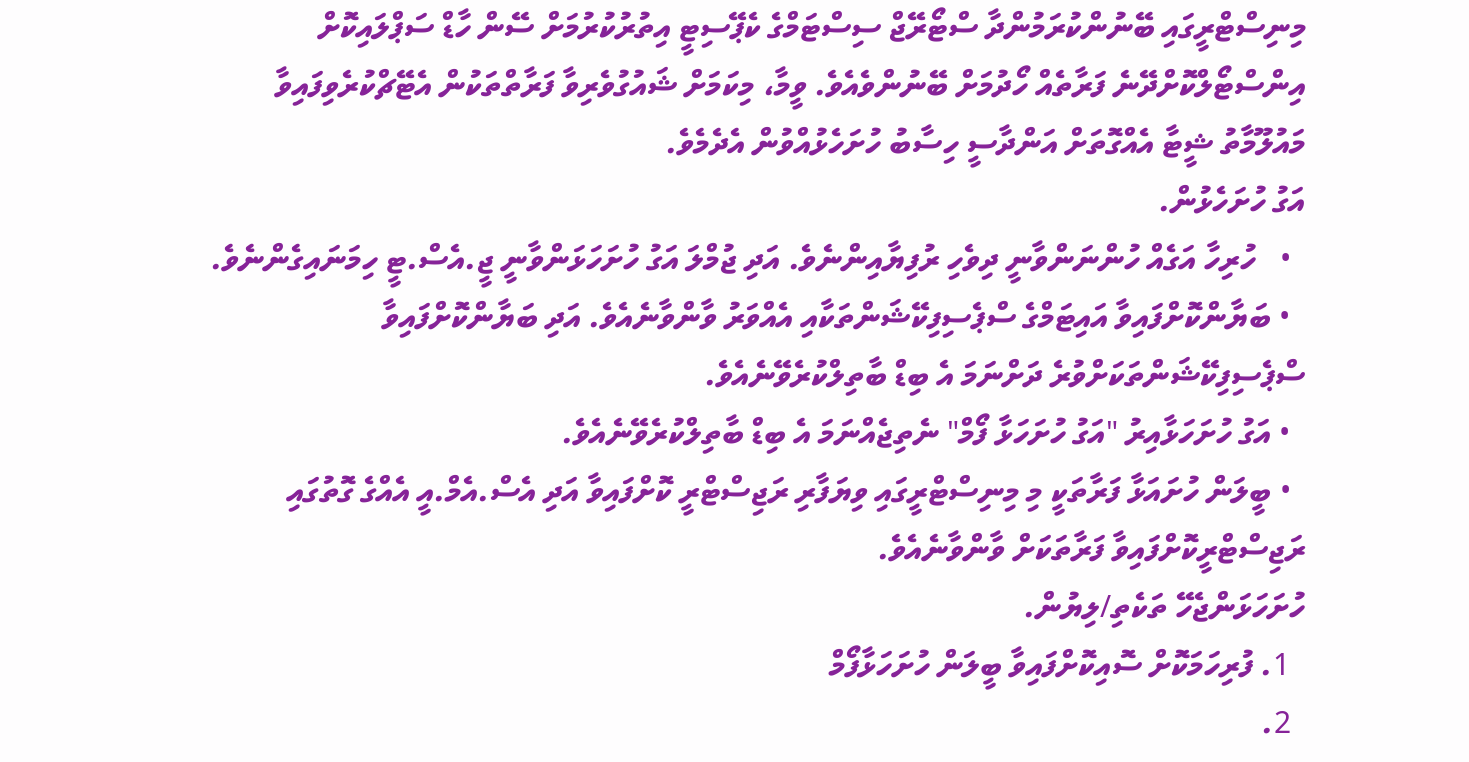މިނިސްޓްރީގައި ބޭނުންކުރަމުންދާ ސްޓޯރޭޖް ސިސްޓަމްގެ ކެޕޭސިޓީ އިތުރުކުރުމަށް ސޭން ހާޑް ސަޕްލައިކޮށް އިންސްޓޯލްކޮށްދޭނެ ފަރާތެއް ހޯދުމަށް ބޭނުންވެއެވެ. ވީމާ، މިކަމަށް ޝައުގުވެރިވާ ފަރާތްތަކުން އެޓޭޗްކުރެވިފައިވާ މައުލޫމާތު ޝީޓާ އެއްގޮތަށް އަންދާސީ ހިސާބު ހުށަހެޅުއްވުން އެދެމެވެ.
އަގު ހުށަހެޅުން.
  •   ހުރިހާ އަގެއް ހުންނަންވާނީ ދިވެހި ރުފިޔާއިންނެވެ. އަދި ޖުމްލަ އަގު ހުށަހަޅަންވާނީ ޖީ.އެސް.ޓީ ހިމަނައިގެންނެވެ.
  • ބަޔާންކޮށްފައިވާ އައިޓަމްގެ ސްޕެސިފިކޭޝަންތަކާއި އެއްވަރު ވާންވާނެއެވެ. އަދި ބަޔާންކޮށްފައިވާ ސްޕެސިފިކޭޝަންތަކަށްވުރެ ދަށްނަމަ އެ ބިޑް ބާތިލްކުރެވޭނެއެވެ.
  • އަގު ހުށަހަޅާއިރު "އަގު ހުށަހަޅާ ފޯމް" ނެތިޖެއްނަމަ އެ ބިޑް ބާތިލްކުރެވޭނެއެވެ.
  • ބީލަން ހުށައަޅާ ފަރާތަކީ މި މިނިސްޓްރީގައި ވިޔަފާރި ރަޖިސްޓްރީ ކޮށްފައިވާ އަދި އެސް.އެމް.އީ އެއްގެ ގޮތުގައި ރަޖިސްޓްރީކޮށްފައިވާ ފަރާތަކަށް ވާންވާނެއެވެ.
ހުށަހަޅަންޖެހޭ ތަކެތި/ލިޔުން.
  1. ފުރިހަމަކޮށް ސޮއިކޮށްފައިވާ ބީލަން ހުށަހަޅާފޯމް
  2.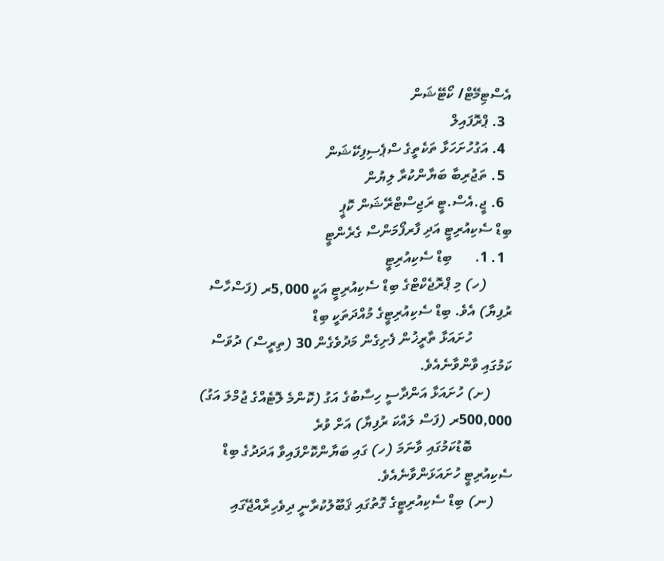އެސްޓިމޭޓް/ ކޯޓޭޝަން
  3. ޕްރޮފައިލް
  4. އަގުހުށަހަޅާ ތަކެތީގެ ސްޕެސިފިކޭޝަން
  5. ތަޖުރިބާ ބަޔާންކުރާ ލިޔުން
  6. ޖީ.އެސް.ޓީ ރަޖިސްޓްރޭޝަން ކޮޕީ
ބިޑް ސެކިއުރިޓީ އަދި ފާރފޯމަންސް ގެރެންޓީ
  1. 1.      ބިޑް ސެކިއުރިޓީ
       (ހ) މި ޕްރޮޖެކްޓްގެ ބިޑް ސެކިއުރިޓީ އަކީ 5,000ރ (ފަސްހާސް ރުފިޔާ) އެވެ. ބިޑް ސެކިއުރިޓީގެ މުއްދަތަކީ ބިޑް
           ހުށައަޅާ ތާރީޚުން ފެށިގެން މަދުވެގެން 30 (ތިރީސް) ދުވަސް ކަމުގައި ވާންވާނެއެވެ.
      (ށ) ހުށައަޅާ އަންދާސީ ހިސާބުގެ އަގު (ކޮންމެ ލޮޓެއްގެ ޖުމްލަ އަގު) 500,000ރ (ފަސް ލައްކަ ރުފިޔާ) އަށް ވުރެ
           ބޮޑުކަމުގައި ވާނަމަ (ހ) ގައި ބަޔާންކޮށްފައިވާ އަދަދުގެ ބިޑް ސެކިއުރިޓީ ހުށައަޅަންވާނެއެވެ.
     (ނ) ބިޑް ސެކިއުރިޓީގެ ގޮތުގައި ޤަބޫލުކުރާނީ ދިވެހިރާއްޖޭގައި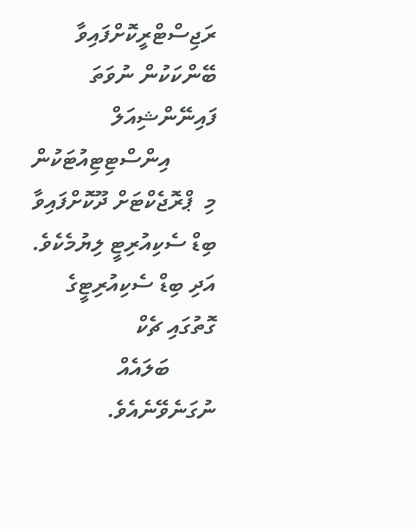ރަޖިސްޓްރީކޮށްފައިވާ ބޭންކަކުން ނުވަތަ ފައިނޭންޝިއަލް
        އިންސްޓިޓިއުޓަކުން މި  ޕްރޮޖެކްޓަށް ދޫކޮށްފައިވާ ބިޑް ސެކިއުރިޓީ ލިޔުމެކެވެ. އަދި ބިޑް ސެކިއުރިޓީގެ ގޮތުގައި ޗެކް
        ބަލައެއް ނުގަނެވޭނެއެވެ.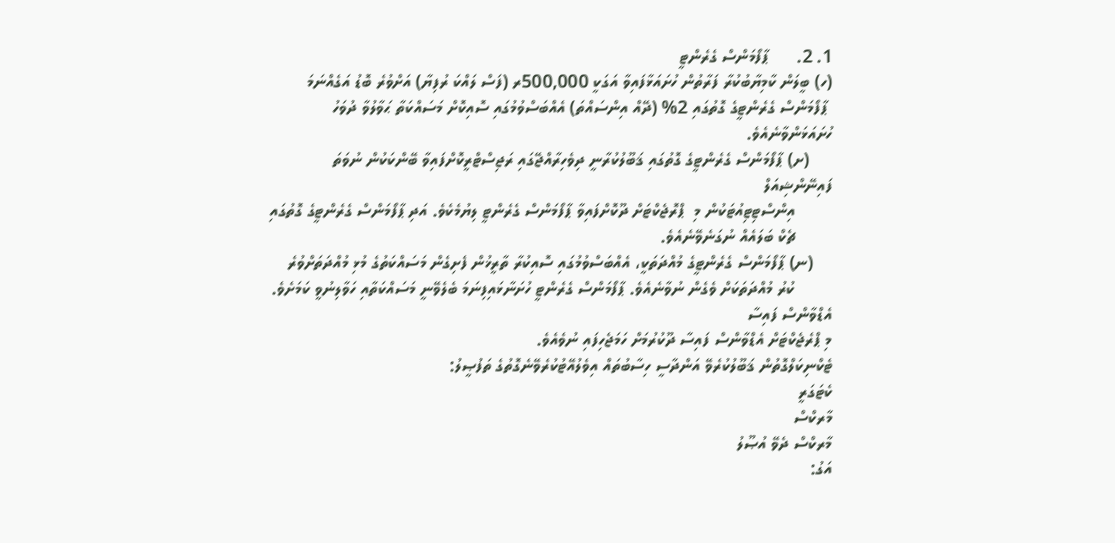1. 2.      ޕާފޯމަންސް ގެރެންޓީ
(ހ) ބީލަން ކާމިޔާބުކުރާ ފަރާތުން ހުށައަޅާފައިވާ އަގަކީ 500,000ރ (ފަސް ލައްކަ ރުފިޔާ) އަށްވުރެ ބޮޑު އަގެއްނަމަ
 ޕާފޯމަންސް ގެރެންޓީގެ ގޮތުގައި 2% (ދޭއް އިންސައްތަ) އެއްބަސްވުމުގައި ސޮއިކޮށް މަސައްކަތާ ޙަވާލުވާ ދުވަހު ހުށައަޅަންވާނެއެވެ.
     (ށ) ޕާފޯމަންސް ގެރެންޓީގެ ގޮތުގައި ޤަބޫލުކުރާނީ ދިވެހިރާއްޖޭގައި ރަޖިސްޓްރީކޮށްފައިވާ ބޭންކަކުން ނުވަތަ ފައިނޭންޝިއަލް
        އިންސްޓިޓިއުޓަކުން މި  ޕްރޮޖެކްޓަށް ދޫކޮށްފައިވާ ޕާފޯމަންސް ގެރެންޓީ ލިޔުމެކެވެ. އަދި ޕާފޯމަންސް ގެރެންޓީގެ ގޮތުގައި
        ޗެކް ބަލައެއް ނުގަނެވޭނެއެވެ.
    (ނ) ޕާފޯމަންސް ގެރެންޓީގެ މުއްދަތަކީ، އެއްބަސްވުމުގައި ސޮއިކުރާ ތާރީޚުން ފެށިގެން މަސައްކަތުގެ މުޅި މުއްދަތަށްވުރެ
        ކުރު މުއްދަތަކަށް ވެގެން ނުވާނެއެވެ. ޕާފޯމަންސް ގެރެންޓީ ހުށަނާޅައިފިނަމަ ބެލެވޭނީ މަސައްކަތާއި ހަވާލިނުވީ ކަމަށެވެ.
އެޑްވާންސް ފައިސާ
މި ޕްރެޖެކްޓަށް އެޑްވާންސް ފައިސާ ދޫކުރުމަށް ހަމަޖެހިފައި ނުވެއެވެ.
ޓެކްނިކަލްގޮތުން ޤަބޫލުކުރެވޭ އަންދާސީ ހިސާބުތައް އިވެލުއޭޓުކުރެވޭނެގޮތުގެ ތަފުޞީލު:
ކެޓަގަރީ
މާރކްސް
މާރކްސް ދެވޭ އުޞޫލު
އަގު: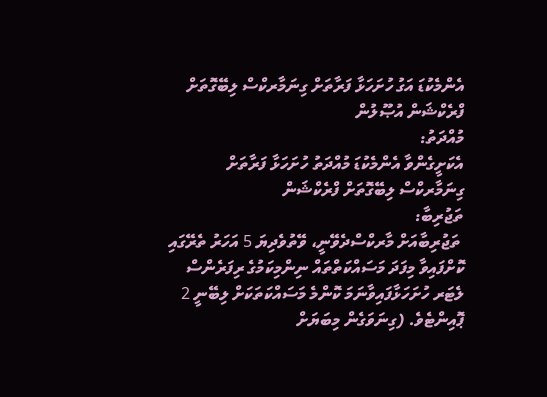އެންމެކުޑަ އަގު ހުށަހަޅާ ފަރާތަށް ގިނަމާރކްސް ލިބޭގޮތަށް ފްރެކްޝަން އުޞޫލުން
މުއްދަތު:
އެކަށީގެންވާ އެންމެކުޑަ މުއްދަތު ހުށަހަޅާ ފަރާތަށް ގިނަމާރކްސް ލިބޭގޮތަށް ފްރެކްޝަން
ތަޖުރިބާ:
 ތަޖުރިބާއަށް މާރކްސްދެވޭނީ، ވޭތުވެދިޔަ 5 އަހަރު ތެރޭގައި ކޮށްފައިވާ މިފަދަ މަސައްކަތްތައް ނިންމިކަމުގެ ރިފަރެންސް ލެޓަރ ހުށަހަޅާފައިވާނަމަ ކޮންމެ މަސައްކަތަކަށް ލިބޭނީ 2 ޕޮއިންޓެވެ. (ގިނަވަގެން މިބަޔަށް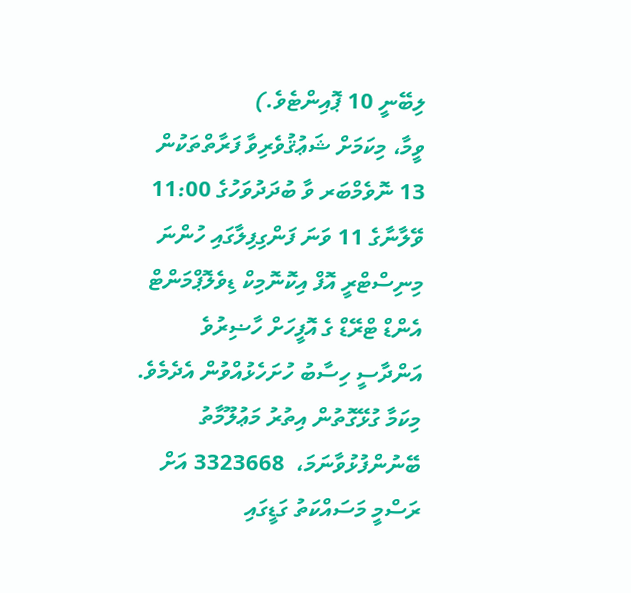ލިބޭނީ 10 ޕޮއިންޓެވެ.)
ވީމާ، މިކަމަށް ޝަޢުޤުވެރިވާ ފަރާތްތަކުން 13 ނޮވެމްބަރ ވާ ބުދަދުވަހުގެ 11:00 ވޭލާނާގެ 11 ވަނަ ފަންގިފިލާގައި ހުންނަ މިނިސްޓްރީ އޮފް އިކޮނޮމިކް ޑިވެލޮޕްމަންޓް އެންޑް ޓްރޭޑް ގެ އޮފީހަށް ހާޟިރުވެ އަންދާސީ ހިސާބު ހުށަހެޅުއްވުން އެދެމެވެ.
މިކަމާ ގުޅޭގޮތުން އިތުރު މަޢުލޫމާތު ބޭނުންފުޅުވާނަމަ،  3323668 އަށް ރަސްމީ މަސައްކަތު ގަޑީގައި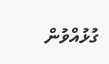ގުޅުއްވުން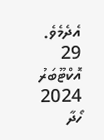އެދެމެވެ.
29 އޮކްޓޫބަރު 2024
ހޯދާ